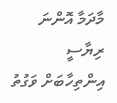މާދަމާ އޮންނަ ރިޔާސީ އިންތިހާބަށް ވަގުތު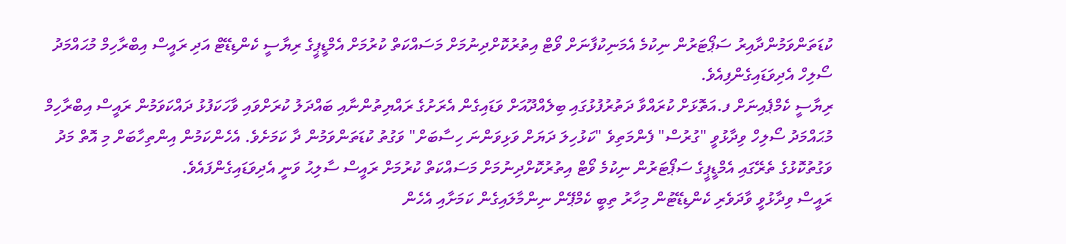ކުޑަތަންވަމުންދާއިރު ސަޕޯޓަރުން ނިކުމެ އެމަނިކުފާނަށް ވޯޓް އިތުރުކޮށްދިނުމަށް މަސައްކަތް ކުރުމަށް އެމްޑީޕީގެ ރިޔާސީ ކެންޑިޑޭޓް އަދި ރައީސް އިބްރާހިމް މުޙައްމަދު ސޯލިހް އެދިވަޑައިގެންފިއެވެ.
ރިޔާސީ ކެމްޕެއިނަށް ފ.އަތޮޅަށް ކުރައްވާ ދަތުރުފުޅުގައި ބިލެއްދޫއަށް ވަޑައިގެން އެރަށުގެ ރައްޔިތުންނާއި ބައްދަލު ކުރަށްވައި ވާހަކަފުޅު ދައްކަވަމުން ރައީސް އިބްރާހިމް މުޙައްމަދު ސޯލިހް ވިދާޅުވީ "ގުރުސް" ފެންމަތިވެ "ކަޅުހިލަ ދަޔަށް ވަޅިވަންނަ ހިސާބަށް" ވަގުތު ކުޑަތަންވަމުން ދާ ކަމަށެވެ. އެހެންކަމުން އިންތިހާބަށް މި އޮތް މަދު ވަގުތުކޮޅުގެ ތެރޭގައި އެމްޑީޕީގެ ސަޕޯޓަރުން ނިކުމެ ވޯޓް އިތުރުކޮށްދިނުމަށް މަސައްކަތް ކުރުމަށް ރައީސް ސާލިޙު ވަނީ އެދިވަޑައިގެންފައެވެ.
ރައީސް ވިދާޅުވީ ވާދަވެރި ކެންޑިޑޭޓުން މިހާރު ތިބީ ކެމްޕޭން ނިންމާލައިގެން ކަމަށާއި އެހެން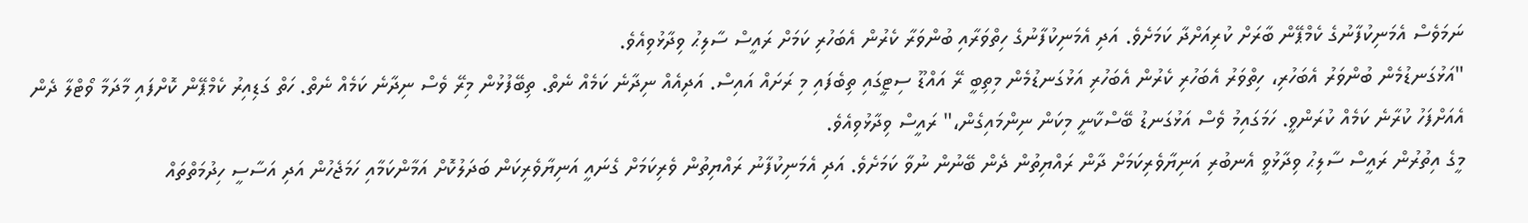ނަމަވެސް އެމަނިކުފާނުގެ ކެމްޕޭން ބާރަށް ކުރިއަށްދާ ކަމަށެވެ. އަދި އެމަނިކުފާނުގެ ހިތްވަރާއި ބުންވަރާ ކެރުން އެބަހުރި ކަމަށް ރައީސް ސާލިޙު ވިދާޅުވިއެވެ.
"އަޅުގަނޑުމެން ބުންވަރު އެބަހުރި، ހިތްވަރު އެބަހުރި ކެރުން އެބަހުރި އަޅުގަނޑުމެން މިތިބީ ރޭ އައްޑޫ ސިޓީގައި ތިބެފައި މި ރަށައް އައިސް. އަދިއެއް ނިދާނެ ކަމެއް ނެތް. ތިބޭފުޅުން މިރޭ ވެސް ނިދާނެ ކަމެއް ނެތް. ހަތް ގަޑިއިރު ކެމްޕޭން ކޮށްފައި މާދަމާ ވޯޓްލާ ދެން އެއަށްފަހު ކުރާނެ ކަމެއް ކުރަންވީ. ހަމަގައިމު ވެސް އަޅުގަނޑު ބޭސްކާނީ މިކަން ނިންމައިގެން،" ރައީސް ވިދާޅުވިއެވެ.
މީގެ އިތުރުން ރައީސް ސާލިޙު ވިދާޅުވީ އެނބުރި އަނިޔާވެރިކަމަށް ދާން ރައްޔިތުން ދެން ބޭނުން ނުވާ ކަމަށެވެ. އަދި އެމަނިކުފާނު ރައްޔިތުން ވެރިކަމަށް ގެނައީ އަނިޔާވެރިކަން ބަދަލުކޮށް އަމާންކަމާއި ހަމަޖެހުން އަދި އަސާސީ ހިދުމަތްތައް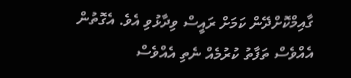ގާއިމްކޮށްދޭން ކަމަށް ރައީސް ވިދާޅުވި އެވެ. އެގޮތުން އެއްވެސް ތަފާތު ކުރުމެއް ނެތި އެއްވެސް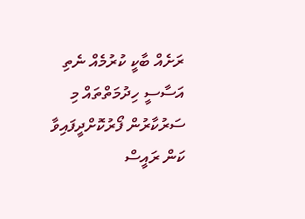ރަށެއް ބާކީ ކުރުމެއް ނެތި އަސާސީ ހިދުމަތްތައް މި ސަރުކާރުން ފޯރުކޮށްދީފައިވާ ކަން ރައީސް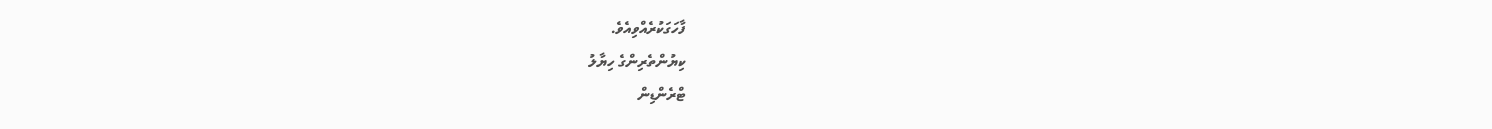ފާހަގަކުރެއްވިއެވެ.
ކިޔުންތެރިންގެ ހިޔާލު
ޓްރެންޑިން